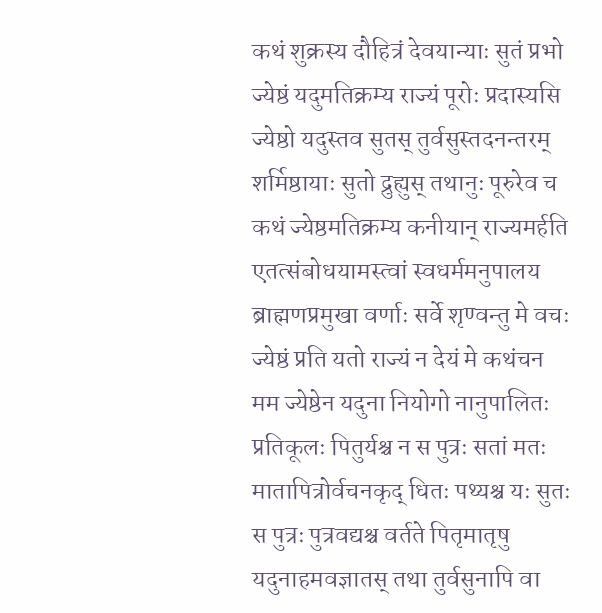कथं शुक्रस्य दौहित्रं देवयान्याः सुतं प्रभो ज्येष्ठं यदुमतिक्रम्य राज्यं पूरोः प्रदास्यसि
ज्येष्ठो यदुस्तव सुतस् तुर्वसुस्तदनन्तरम् शर्मिष्ठायाः सुतो द्रुह्युस् तथानुः पूरुरेव च
कथं ज्येष्ठमतिक्रम्य कनीयान् राज्यमर्हति एतत्संबोधयामस्त्वां स्वधर्ममनुपालय
ब्राह्मणप्रमुखा वर्णाः सर्वे शृण्वन्तु मे वचः ज्येष्ठं प्रति यतो राज्यं न देयं मे कथंचन
मम ज्येष्ठेन यदुना नियोगो नानुपालितः प्रतिकूलः पितुर्यश्च न स पुत्रः सतां मतः
मातापित्रोर्वचनकृद् धितः पथ्यश्च यः सुतः स पुत्रः पुत्रवद्यश्च वर्तते पितृमातृषु
यदुनाहमवज्ञातस् तथा तुर्वसुनापि वा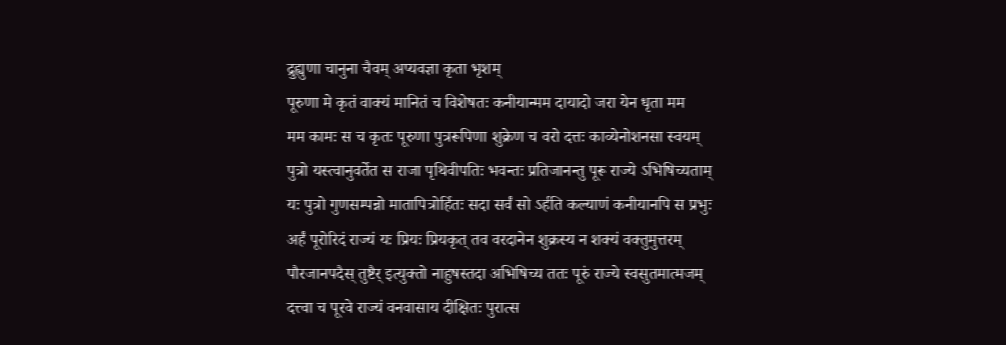द्रुह्युणा चानुना चैवम् अप्यवज्ञा कृता भृशम्
पूरुणा मे कृतं वाक्यं मानितं च विशेषतः कनीयान्मम दायादो जरा येन धृता मम
मम कामः स च कृतः पूरुणा पुत्ररूपिणा शुक्रेण च वरो दत्तः काव्येनोशनसा स्वयम्
पुत्रो यस्त्वानुवर्तेत स राजा पृथिवीपतिः भवन्तः प्रतिजानन्तु पूरू राज्ये ऽभिषिच्यताम्
यः पुत्रो गुणसम्पन्नो मातापित्रोर्हितः सदा सर्वं सो ऽर्हति कल्याणं कनीयानपि स प्रभुः
अर्हं पूरोरिदं राज्यं यः प्रियः प्रियकृत् तव वरदानेन शुक्रस्य न शक्यं वक्तुमुत्तरम्
पौरजानपदैस् तुष्टैर् इत्युक्तो नाहुषस्तदा अभिषिच्य ततः पूरुं राज्ये स्वसुतमात्मजम्
दत्त्वा च पूरवे राज्यं वनवासाय दीक्षितः पुरात्स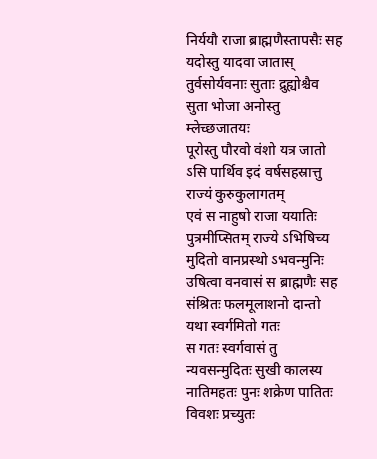निर्ययौ राजा ब्राह्मणैस्तापसैः सह
यदोस्तु यादवा जातास् तुर्वसोर्यवनाः सुताः द्रुह्योश्चैव सुता भोजा अनोस्तु म्लेच्छजातयः
पूरोस्तु पौरवो वंशो यत्र जातो ऽसि पार्थिव इदं वर्षसहस्रात्तु राज्यं कुरुकुलागतम्
एवं स नाहुषो राजा ययातिः पुत्रमीप्सितम् राज्ये ऽभिषिच्य मुदितो वानप्रस्थो ऽभवन्मुनिः
उषित्वा वनवासं स ब्राह्मणैः सह संश्रितः फलमूलाशनो दान्तो यथा स्वर्गमितो गतः
स गतः स्वर्गवासं तु न्यवसन्मुदितः सुखी कालस्य नातिमहतः पुनः शक्रेण पातितः
विवशः प्रच्युतः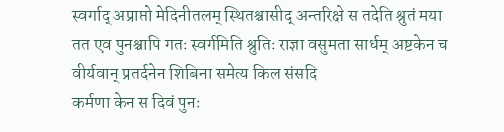स्वर्गाद् अप्राप्तो मेदिनीतलम् स्थितश्चासीद् अन्तरिक्षे स तदेति श्रुतं मया
तत एव पुनश्चापि गतः स्वर्गमिति श्रुतिः राज्ञा वसुमता सार्धम् अष्टकेन च वीर्यवान् प्रतर्दनेन शिबिना समेत्य किल संसदि
कर्मणा केन स दिवं पुनः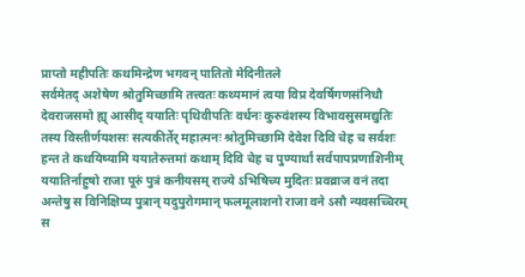प्राप्तो महीपतिः कथमिन्द्रेण भगवन् पातितो मेदिनीतले
सर्वमेतद् अशेषेण श्रोतुमिच्छामि तत्त्वतः कथ्यमानं त्वया विप्र देवर्षिगणसंनिधौ
देवराजसमो ह्य् आसीद् ययातिः पृथिवीपतिः वर्धनः कुरुवंशस्य विभावसुसमद्युतिः
तस्य विस्तीर्णयशसः सत्यकीर्तेर् महात्मनः श्रोतुमिच्छामि देवेश दिवि चेह च सर्वशः
हन्त ते कथयिष्यामि ययातेरुत्तमां कथाम् दिवि चेह च पुण्यार्थां सर्वपापप्रणाशिनीम्
ययातिर्नाहुषो राजा पूरुं पुत्रं कनीयसम् राज्ये ऽभिषिच्य मुदितः प्रवव्राज वनं तदा
अन्तेषु स विनिक्षिप्य पुत्रान् यदुपुरोगमान् फलमूलाशनो राजा वने ऽसौ न्यवसच्चिरम्
स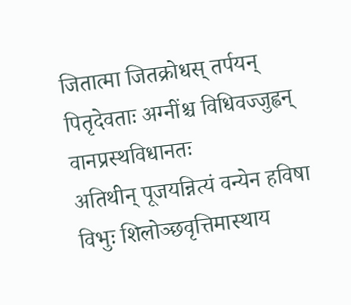जितात्मा जितक्रोधस् तर्पयन् पितृदेवताः अग्नींश्च विधिवज्जुह्वन् वानप्रस्थविधानतः
अतिथीन् पूजयन्नित्यं वन्येन हविषा विभुः शिलोञ्छवृत्तिमास्थाय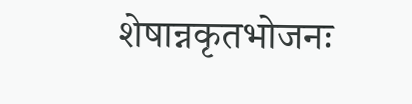शेषान्नकृतभोजनः